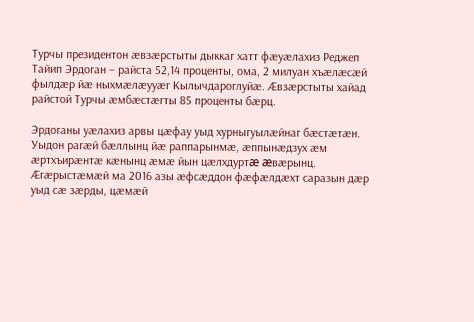Турчы президентон æвзæрстыты дыккаг хатт фæуæлахиз Реджеп Тайип Эрдоган – райста 52,14 проценты, ома, 2 милуан хъæлæсæй фылдæр йæ ныхмæлæууæг Кылычдароглуйæ. Ӕвзæрстыты хайад райстой Турчы æмбæстæгты 85 проценты бæрц.

Эрдоганы уæлахиз арвы цæфау уыд хурныгуылæйнаг бæстæтæн. Уыдон рагæй бæллынц йæ раппарынмæ, æппынæдзух æм æртхъирæнтæ кæнынц æмæ йын цæлхдуртæ æвæрынц. Æгæрыстæмæй ма 2016 азы æфсæддон фæфæлдæхт саразын дæр уыд сæ зæрды, цæмæй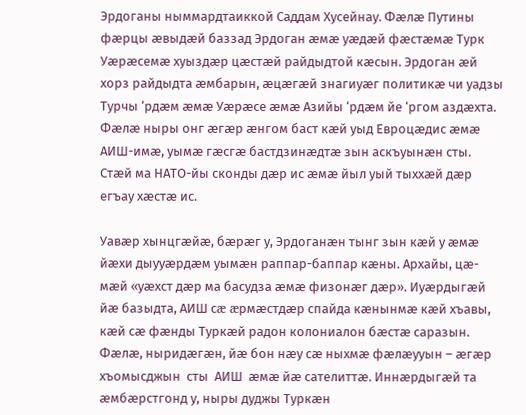Эрдоганы ныммардтаиккой Саддам Хусейнау. Фæлæ Путины фæрцы æвыдæй баззад Эрдоган æмæ уæдæй фæстæмæ Турк Уæрæсемæ хуыздæр цæстæй райдыдтой кæсын. Эрдоган æй хорз райдыдта æмбарын, æцæгæй знагиуæг политикæ чи уадзы Турчы ‘рдæм æмæ Уæрæсе æмæ Азийы ‘рдæм йе ‘ргом аздæхта. Фæлæ ныры онг æгæр æнгом баст кæй уыд Евроцæдис æмæ АИШ-имæ, уымæ гæсгæ бастдзинæдтæ зын аскъуынæн сты. Стæй ма НАТО-йы сконды дæр ис æмæ йыл уый тыххæй дæр егъау хæстæ ис.

Уавæр хынцгæйæ, бæрæг у, Эрдоганæн тынг зын кæй у æмæ йæхи дыууæрдæм уымæн раппар-баппар кæны. Архайы, цæ-мæй «уæхст дæр ма басудза æмæ физонæг дæр». Иуæрдыгæй йæ базыдта, АИШ сæ æрмæстдæр спайда кæнынмæ кæй хъавы, кæй сæ фæнды Туркæй радон колониалон бæстæ саразын. Фæлæ, ныридæгæн, йæ бон нæу сæ ныхмæ фæлæууын – æгæр хъомысджын  сты  АИШ  æмæ йæ сателиттæ. Иннæрдыгæй та æмбæрстгонд у, ныры дуджы Туркæн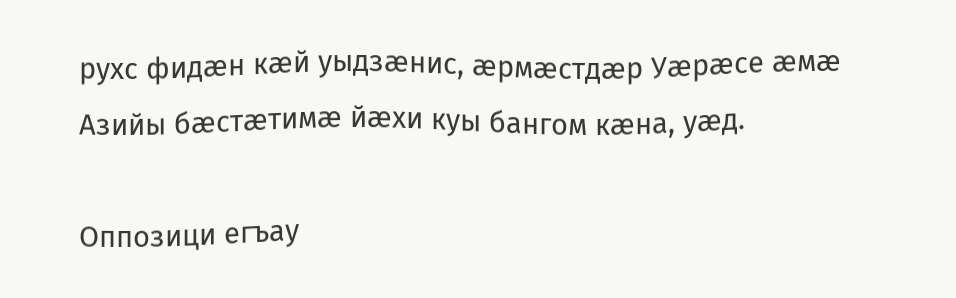рухс фидæн кæй уыдзæнис, æрмæстдæр Уæрæсе æмæ Азийы бæстæтимæ йæхи куы бангом кæна, уæд.

Оппозици егъау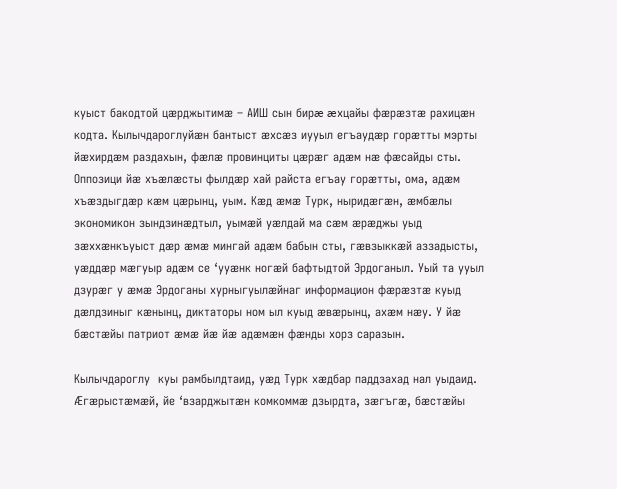куыст бакодтой цæрджытимæ – АИШ сын бирæ æхцайы фæрæзтæ рахицæн кодта. Кылычдароглуйæн бантыст æхсæз иууыл егъаудæр горæтты мэрты йæхирдæм раздахын, фæлæ провинциты цæрæг адæм нæ фæсайды сты. Оппозици йæ хъæлæсты фылдæр хай райста егъау горæтты, ома, адæм хъæздыгдæр кæм цæрынц, уым. Кæд æмæ Турк, ныридæгæн, æмбæлы экономикон зындзинæдтыл, уымæй уæлдай ма сæм æрæджы уыд зæххæнкъуыст дæр æмæ мингай адæм бабын сты, гæвзыккæй аззадысты, уæддæр мæгуыр адæм се ‘ууæнк ногæй бафтыдтой Эрдоганыл. Уый та ууыл дзурæг у æмæ Эрдоганы хурныгуылæйнаг информацион фæрæзтæ куыд дæлдзиныг кæнынц, диктаторы ном ыл куыд æвæрынц, ахæм нæу. У йæ бæстæйы патриот æмæ йæ йæ адæмæн фæнды хорз саразын.

Кылычдароглу  куы рамбылдтаид, уæд Турк хæдбар паддзахад нал уыдаид. Ӕгæрыстæмæй, йе ‘взарджытæн комкоммæ дзырдта, зæгъгæ, бæстæйы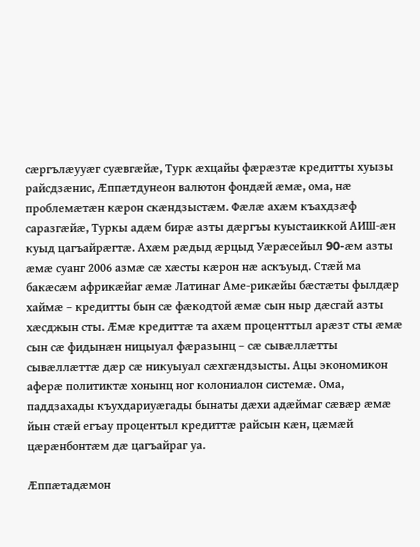сæргълæууæг суæвгæйæ, Турк æхцайы фæрæзтæ кредитты хуызы райсдзæнис, Ӕппæтдунеон валютон фондæй æмæ, ома, нæ проблемæтæн кæрон скæндзыстæм. Фæлæ ахæм къахдзæф саразгæйæ, Туркы адæм бирæ азты дæргъы куыстаиккой АИШ-æн куыд цагъайрæгтæ. Ахæм рæдыд æрцыд Уæрæсейыл 90-æм азты æмæ суанг 2006 азмæ сæ хæсты кæрон нæ аскъуыд. Стæй ма бакæсæм африкæйаг æмæ Латинаг Аме-рикæйы бæстæты фылдæр хаймæ – кредитты бын сæ фæкодтой æмæ сын ныр дæсгай азты хæсджын сты. Ӕмæ кредиттæ та ахæм проценттыл арæзт сты æмæ сын сæ фидынæн ницыуал фæразынц – сæ сывæллæтты сывæллæттæ дæр сæ никуыуал сæхгæндзысты. Ацы экономикон аферæ политиктæ хонынц ног колониалон системæ. Ома, паддзахады къухдариуæгады бынаты дæхи адæймаг сæвæр æмæ йын стæй егъау процентыл кредиттæ райсын кæн, цæмæй цæрæнбонтæм дæ цагъайраг уа.

Ӕппæтадæмон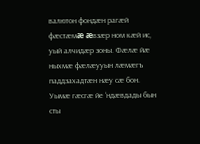валютон фондæн рагæй фæстæмæ æвзæр ном кæй ис, уый алчидæр зоны. Фæлæ йæ ныхмæ фæлæууын лæмæгъ паддзахадтæн нæу сæ бон. Уымæ гæсгæ йе ‘ндæвдады бын сты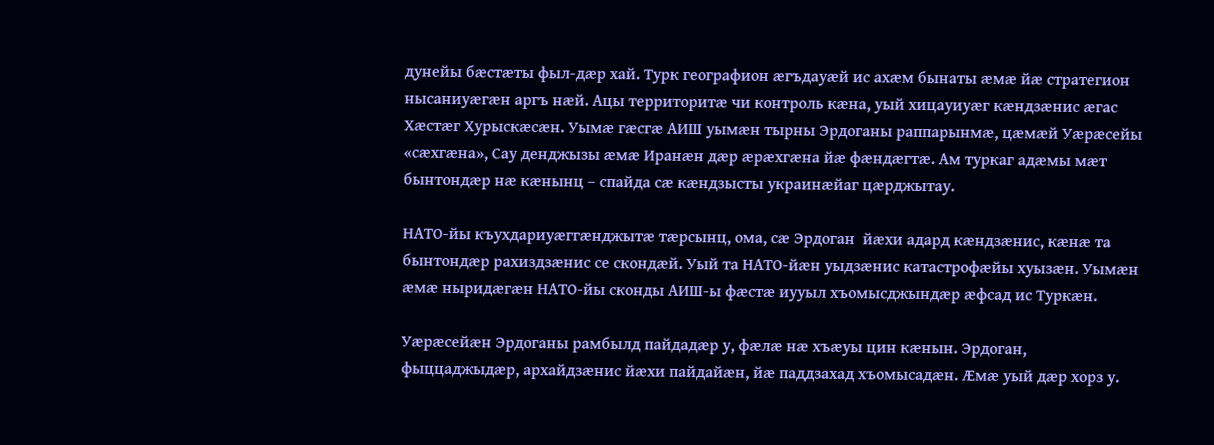дунейы бæстæты фыл-дæр хай. Турк географион æгъдауæй ис ахæм бынаты æмæ йæ стратегион нысаниуæгæн аргъ нæй. Ацы территоритæ чи контроль кæна, уый хицауиуæг кæндзæнис æгас Хæстæг Хурыскæсæн. Уымæ гæсгæ АИШ уымæн тырны Эрдоганы раппарынмæ, цæмæй Уæрæсейы «сæхгæна», Сау денджызы æмæ Иранæн дæр æрæхгæна йæ фæндæгтæ. Ам туркаг адæмы мæт бынтондæр нæ кæнынц – спайда сæ кæндзысты украинæйаг цæрджытау.

НАТО-йы къухдариуæггæнджытæ тæрсынц, ома, сæ Эрдоган  йæхи адард кæндзæнис, кæнæ та бынтондæр рахиздзæнис се скондæй. Уый та НАТО-йæн уыдзæнис катастрофæйы хуызæн. Уымæн æмæ ныридæгæн НАТО-йы сконды АИШ-ы фæстæ иууыл хъомысджындæр æфсад ис Туркæн.

Уæрæсейæн Эрдоганы рамбылд пайдадæр у, фæлæ нæ хъæуы цин кæнын. Эрдоган, фыццаджыдæр, архайдзæнис йæхи пайдайæн, йæ паддзахад хъомысадæн. Ӕмæ уый дæр хорз у.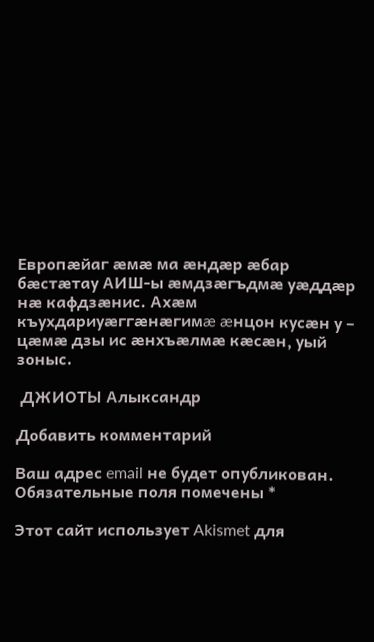Европæйаг æмæ ма æндæр æбар бæстæтау АИШ-ы æмдзæгъдмæ уæддæр нæ кафдзæнис. Ахæм къухдариуæггæнæгимæ æнцон кусæн у – цæмæ дзы ис æнхъæлмæ кæсæн, уый зоныс.

 ДЖИОТЫ Алыксандр

Добавить комментарий

Ваш адрес email не будет опубликован. Обязательные поля помечены *

Этот сайт использует Akismet для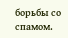борьбы со спамом.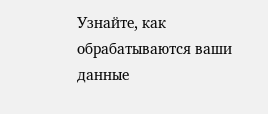Узнайте, как обрабатываются ваши данные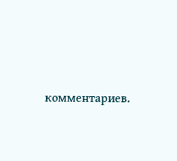комментариев.